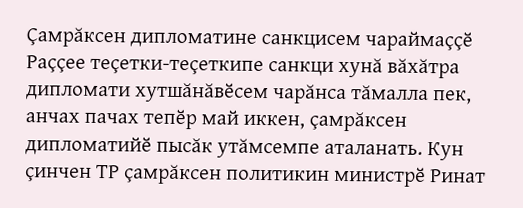Çамрăксен дипломатине санкцисем чараймаççӗ
Раççее теçетки-теçеткипе санкци хунă вăхăтра дипломати хутшăнăвӗсем чарăнса тăмалла пек, анчах пачах тепӗр май иккен, çамрăксен дипломатийӗ пысăк утăмсемпе аталанать. Кун çинчен ТР çамрăксен политикин министрӗ Ринат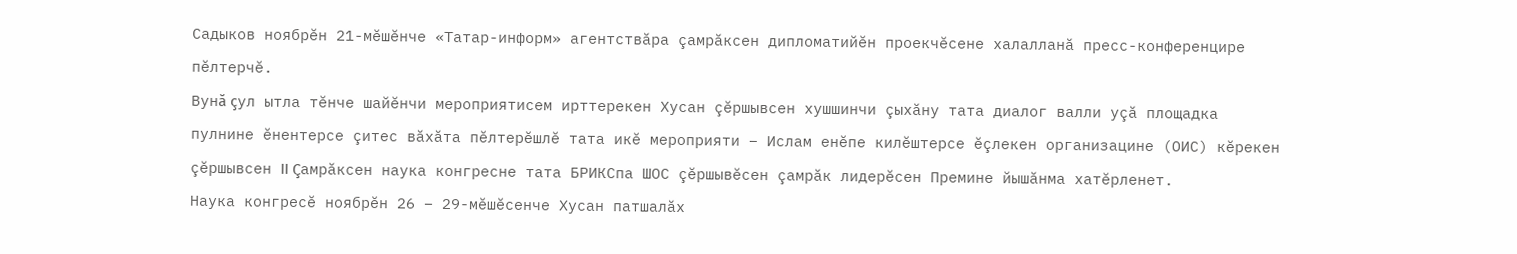Садыков ноябрӗн 21-мӗшӗнче «Татар-информ» агентствăра çамрăксен дипломатийӗн проекчӗсене халалланă пресс-конференцире пӗлтерчӗ.
Вунă çул ытла тӗнче шайӗнчи мероприятисем ирттерекен Хусан çӗршывсен хушшинчи çыхăну тата диалог валли уçă площадка пулнине ӗнентерсе çитес вăхăта пӗлтерӗшлӗ тата икӗ мероприяти – Ислам енӗпе килӗштерсе ӗçлекен организацине (ОИС) кӗрекен çӗршывсен II Çамрăксен наука конгресне тата БРИКСпа ШОС çӗршывӗсен çамрăк лидерӗсен Премине йышăнма хатӗрленет.
Наука конгресӗ ноябрӗн 26 – 29-мӗшӗсенче Хусан патшалăх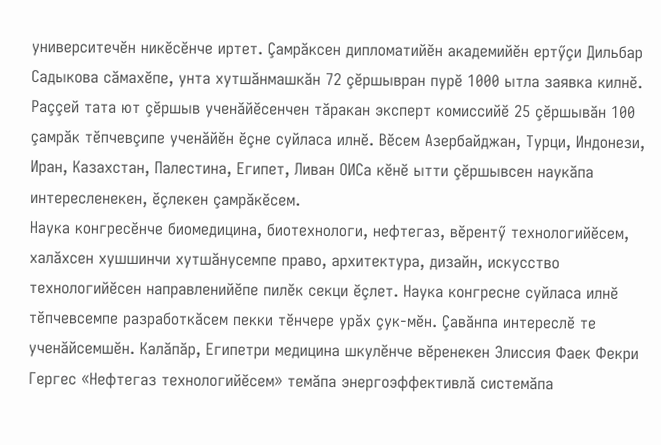университечӗн никӗсӗнче иртет. Çамрăксен дипломатийӗн академийӗн ертӳçи Дильбар Садыкова сăмахӗпе, унта хутшăнмашкăн 72 çӗршывран пурӗ 1000 ытла заявка килнӗ. Раççей тата ют çӗршыв ученăйӗсенчен тăракан эксперт комиссийӗ 25 çӗршывăн 100 çамрăк тӗпчевçипе ученăйӗн ӗçне суйласа илнӗ. Вӗсем Азербайджан, Турци, Индонези, Иран, Казахстан, Палестина, Египет, Ливан ОИСа кӗнӗ ытти çӗршывсен наукăпа интересленекен, ӗçлекен çамрăкӗсем.
Наука конгресӗнче биомедицина, биотехнологи, нефтегаз, вӗрентӳ технологийӗсем, халăхсен хушшинчи хутшăнусемпе право, архитектура, дизайн, искусство технологийӗсен направленийӗпе пилӗк секци ӗçлет. Наука конгресне суйласа илнӗ тӗпчевсемпе разработкăсем пекки тӗнчере урăх çук-мӗн. Çавăнпа интереслӗ те ученăйсемшӗн. Калăпăр, Египетри медицина шкулӗнче вӗренекен Элиссия Фаек Фекри Гергес «Нефтегаз технологийӗсем» темăпа энергоэффективлă системăпа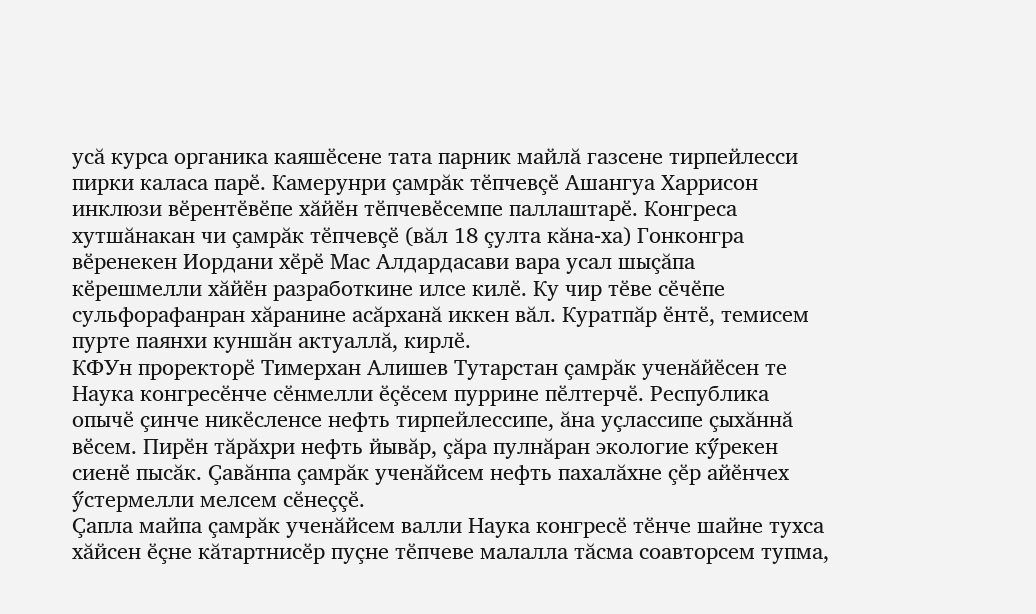усă курса органика каяшӗсене тата парник майлă газсене тирпейлесси пирки каласа парӗ. Камерунри çамрăк тӗпчевçӗ Ашангуа Харрисон инклюзи вӗрентӗвӗпе хăйӗн тӗпчевӗсемпе паллаштарӗ. Конгреса хутшăнакан чи çамрăк тӗпчевçӗ (вăл 18 çулта кăна-ха) Гонконгра вӗренекен Иордани хӗрӗ Мас Алдардасави вара усал шыçăпа кӗрешмелли хăйӗн разработкине илсе килӗ. Ку чир тӗве сӗчӗпе сульфорафанран хăранине асăрханă иккен вăл. Куратпăр ӗнтӗ, темисем пурте паянхи куншăн актуаллă, кирлӗ.
КФУн проректорӗ Тимерхан Алишев Тутарстан çамрăк ученăйӗсен те Наука конгресӗнче сӗнмелли ӗçӗсем пуррине пӗлтерчӗ. Республика опычӗ çинче никӗсленсе нефть тирпейлессипе, ăна уçлассипе çыхăннă вӗсем. Пирӗн тăрăхри нефть йывăр, çăра пулнăран экологие кӳрекен сиенӗ пысăк. Çавăнпа çамрăк ученăйсем нефть пахалăхне çӗр айӗнчех ӳстермелли мелсем сӗнеççӗ.
Çапла майпа çамрăк ученăйсем валли Наука конгресӗ тӗнче шайне тухса хăйсен ӗçне кăтартнисӗр пуçне тӗпчеве малалла тăсма соавторсем тупма,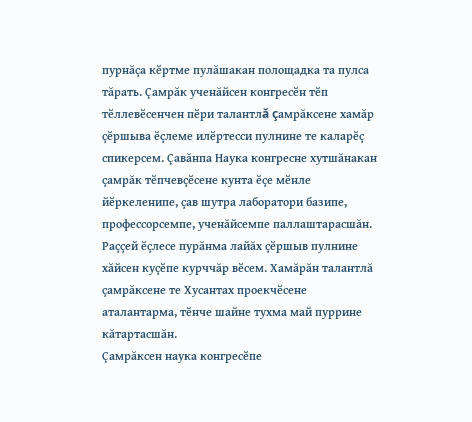пурнăçа кӗртме пулăшакан полощадка та пулса тăрать. Çамрăк ученăйсен конгресӗн тӗп тӗллевӗсенчен пӗри талантлă çамрăксене хамăр çӗршыва ӗçлеме илӗртесси пулнине те каларӗç спикерсем. Çавăнпа Наука конгресне хутшăнакан çамрăк тӗпчевçӗсене кунта ӗçе мӗнле йӗркеленипе, çав шутра лаборатори базипе, профессорсемпе, ученăйсемпе паллаштарасшăн. Раççей ӗçлесе пурăнма лайăх çӗршыв пулнине хăйсен куçӗпе курччăр вӗсем. Хамăрăн талантлă çамрăксене те Хусантах проекчӗсене аталантарма, тӗнче шайне тухма май пуррине кăтартасшăн.
Çамрăксен наука конгресӗпе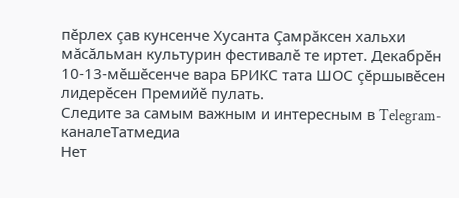пӗрлех çав кунсенче Хусанта Çамрăксен хальхи мăсăльман культурин фестивалӗ те иртет. Декабрӗн 10-13-мӗшӗсенче вара БРИКС тата ШОС çӗршывӗсен лидерӗсен Премийӗ пулать.
Следите за самым важным и интересным в Telegram-каналеТатмедиа
Нет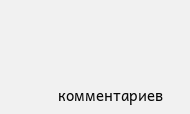комментариев